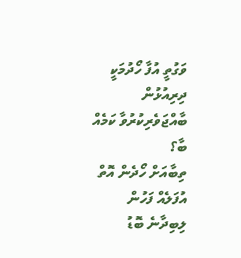ވަގުތީ އުފާ ހޯދުމަކީ ދިރިއުޅުން ބާއްޖަވެރިކުރުވާ ކަމެއް ބާ؟
ތިބާއަށް ހޯދެން އޮތް އުފަލެއް ފަހުން ލިބިދާނެ ބޮޑު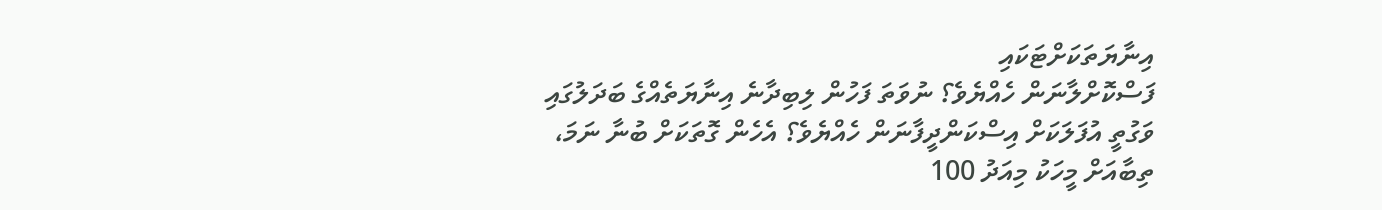އިނާޔަތަކަށްޓަކައި
ފަސްކޮށްލާނަން ހެއްޔެވެ؟ ނުވަތަ ފަހުން ލިބިދާނެ އިނާޔަތެއްގެ ބަދަލުގައި
ވަގުތީ އުފަލަކަށް އިސްކަންދީފާނަން ހެއްޔެވެ؟ އެހެން ގޮތަކަށް ބުނާ ނަމަ،
ތިބާއަށް މީހަކު މިއަދު 100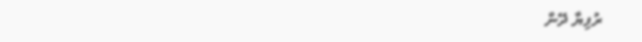ރުފިޔާ ދޭން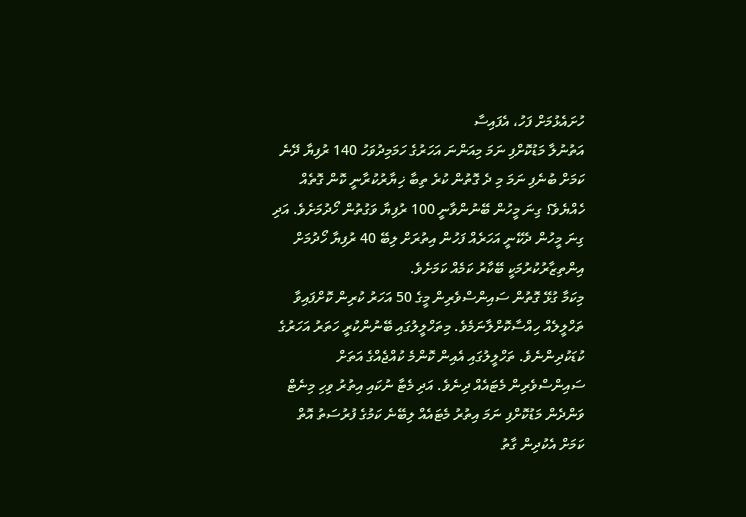ހުށައެޅުމަށް ފަހު، އެފައިސާ
އަތުނުލާ މަޑުކޮށްފި ނަމަ މިއަންނަ އަހަރުގެ ހަމަމިދުވަހު 140 ރުފިޔާ ދޭނެ
ކަމަށް ބުނެފި ނަމަ މި ދެ ގޮތުން ކުރެ ތިބާ ޚިޔާރުކުރާނީ ކޮން ގޮތެއް
ހެއްޔެވެ؟ ގިނަ މީހުން ބޭނުންވާނީ 100 ރުފިޔާ ވަގުތުން ހޯދުމަށެވެ. އަދި
ގިނަ މީހުން ދެކޭނީ އަހަރެއް ފަހުން އިތުރަށް ލިބޭ 40 ރުފިޔާ ހޯދުމަށް
އިންތިޒާރުކުރުމަކީ ބޭކާރު ކަމެއް ކަމަށެވެ.
މިކަމާ ގުޅޭ ގޮތުން ސައިންސްވެރިން މީގެ 50 އަހަރު ކުރިން ކޮށްފައިވާ
ތަހްލީލެއް ހިއްސާކޮށްލާނަމެވެ. މިތަހްލީލުގައި ބޭނުންކުރީ ހަތަރު އަހަރުގެ
ކުޑަކުދިންނެވެ. ތަހްލީލުގައި އެއިން ކޮންމެ ކުއްޖެއްގެ އަތަށް
ސައިންސްވެރިން މެޓައެއް ދިނެވެ. އަދި މެޓާ ނުކައި އިތުރު ވިހި މިނެޓް
ވަންދެން މަޑުކޮށްފި ނަމަ އިތުރު މެޓައެއް ލިބޭނެ ކަމުގެ ފުރުސަތު އޮތް
ކަމަށް އެކުދިން ގާތު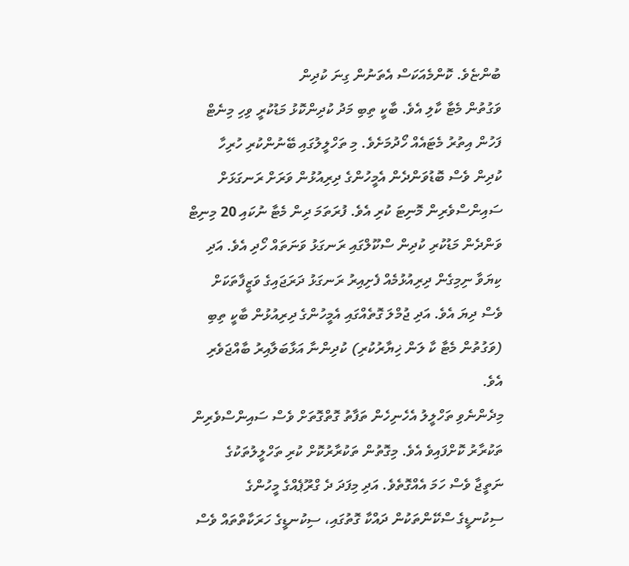ބުންޏެވެ. ކޮންމެއަކަސް އެތަނުން ގިނަ ކުދިން
ވަގުތުން މެޓާ ކާލި އެވެ. ބާކީ ތިބި މަދު ކުދިންކޮޅު މަޑުކުރީ ވިހި މިނެޓް
ފަހުން އިތުރު މެޓައެއް ހޯދުމަށެވެ. މި ތަހްލީލުގައި ބޭނުންކުރި ހުރިހާ
ކުދިން ވެސް ބޮޑުވަންދެން އެމީހުންގެ ދިރިއުޅުން ވަރަށް ރަނގަޅަށް
ސައިންސްވެރިން މޮނިޓަ ކުރި އެވެ. ފުރަތަމަ ދިން މެޓާ ނުކައި 20 މިނިޓް
ވަންދެން މަޑުކުރި ކުދިން ސްކޫލްގައި ރަނގަޅު ވަނަތައް ހޯދި އެވެ. އަދި
ކިޔަވާ ނިމިގެން ދިރިއުޅުމެއް ފެށިއިރު ރަނގަޅު ދަރަޖައިގެ ވަޒީފާތަކަށް
ވެސް ދިޔަ އެވެ. އަދި ޖުމްލަ ގޮތެއްގައި އެމީހުންގެ ދިރިއުޅުން ބާކީ ތިބި
(ވަގުތުން މެޓާ ކާ ލަން ޚިޔާރުކުރި) ކުދިންނާ އަޅާބަލާއިރު ބާއްޖަވެރި
އެވެ.
މިދެންނެވި ތަހްލީލު އެހެނިހެން ތަފާތު ގޮތްގޮތަށް ވެސް ސައިންސްވެރިން
ތަކުރާރު ކޮށްފައިވެ އެވެ. މިގޮތުން ތަކުރާރުކޮށް ކުރި ތަހްލީލުތަކުގެ
ނަތީޖާ ވެސް ހަމަ އެއްގޮތެވެ. އަދި މިފަދަ ދެ ގްރޫޕެއްގެ މީހުންގެ
ސިކުނޑީގެ ސްކޭންތަކުން ދައްކާ ގޮތުގައި، ސިކުނޑީގެ ހަރަކާތްތައް ވެސް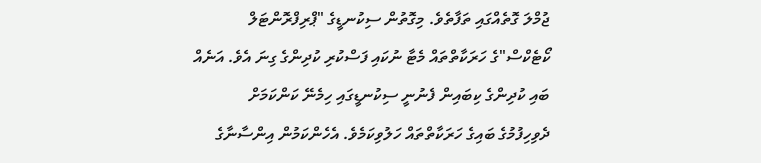ޖުމްލަ ގޮތެއްގައި ތަފާތެވެ. މިގޮތުން ސިކުނޑީގެ "ޕްރިފްރޮންޓަލް
ކޯޓެކްސް"ގެ ހަރަކާތްތައް މެޓާ ނުކައި ފަސްކުރި ކުދިންގެ ގިނަ އެވެ. އަނެއް
ބައި ކުދިންގެ ކިބައިން ފެނުނީ ސިކުނޑީގައި ހިމެނޭ ކަންކަމަށް
ދެވިހިފުމުގެ ބައިގެ ހަރަކާތްތައް ހަލުވިކަމެވެ. އެހެންކަމުން އިންސާނާގެ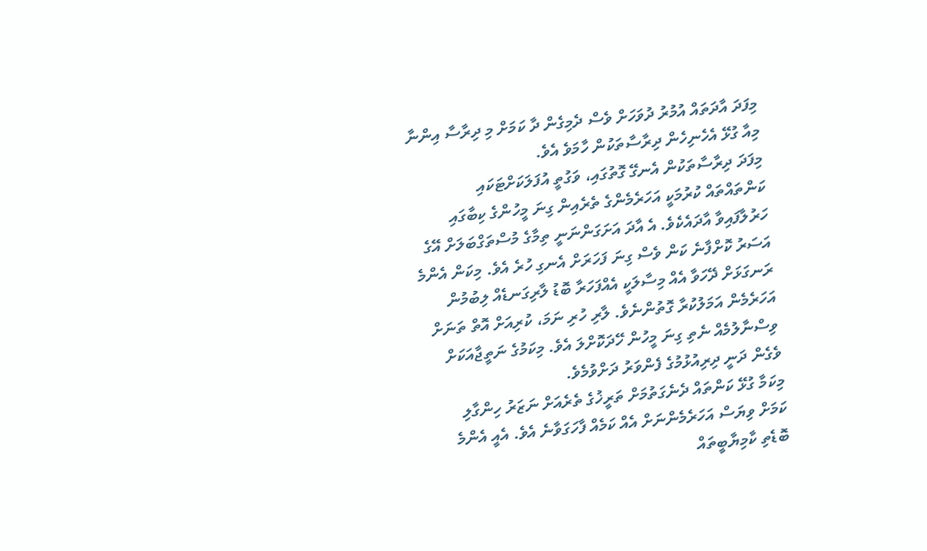މިފަދަ އާދަތައް އުމުރު ދުވަހަށް ވެސް ދެމިގެން ދާ ކަމަށް މި ދިރާސާ އިންނާ
މިއާ ގުޅޭ އެހެނިހެން ދިރާސާތަކުން ހާމަވެ އެވެ.
މިފަދަ ދިރާސާތަކުން އެނގޭ ގޮތުގައި، ވަގުތީ އުފަލަކަށްޓަކައި
ކަންތައްތައް ކުރުމަކީ އަހަރެމެންގެ ތެރެއިން ގިނަ މީހުންގެ ކިބާގައި
ހަރުލާފައިވާ އާދައެކެވެ. އެ އާދަ އަށަގަންނަނީ ތިމާގެ މުސްތަގްބަލަށް އޭގެ
އަސަރު ކޮށްފާނެ ކަން ވެސް ގިނަ ފަހަރަށް އެނގި ހުރެ އެވެ. މިކަން އެންމެ
ރަނގަޅަށް ދޭހަވާ އެއް މިސާލަކީ އެއްފަހަރާ ބޮޑު ލާރިގަނޑެއް ލިބުމުން
އަހަރެމެން އަމަލުކުރާ ގޮތުންނެވެ. ލާރި ހުރި ނަމަ، ކުރިއަށް އޮތް ތަނަށް
ވިސްނާލުމެއް ނެތި ގިނަ މީހުން ހޭދަކޮށްލަ އެވެ. މިކަމުގެ ނަތީޖާއަކަށް
ވެގެން ދަނީ ދިރިއުޅުމުގެ ފެންވަރު ދަށްވުމެވެ.
މިކަމާ ގުޅޭ ކަންތައް ދެނެގަތުމަށް ތަރީޚުގެ ތެރެއަށް ނަޒަރު ހިންގާލި
ކަމަށް ވިޔަސް އަހަރެމެންނަށް އެއް ކަމެއް ފާހަގަވާނެ އެވެ. އެއީ އެންމެ
ބޮޑެތި ކާމިޔާބީތައް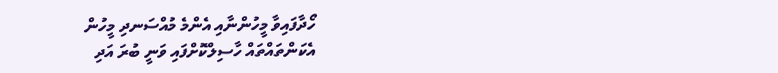ހޯދާފައިވާ މީހުންނާއި އެންމެ މުއްސަނދި މީހުން
އެކަންތައްތައް ހާސިލްކޮށްފައި ވަނީ ބުރަ އަދި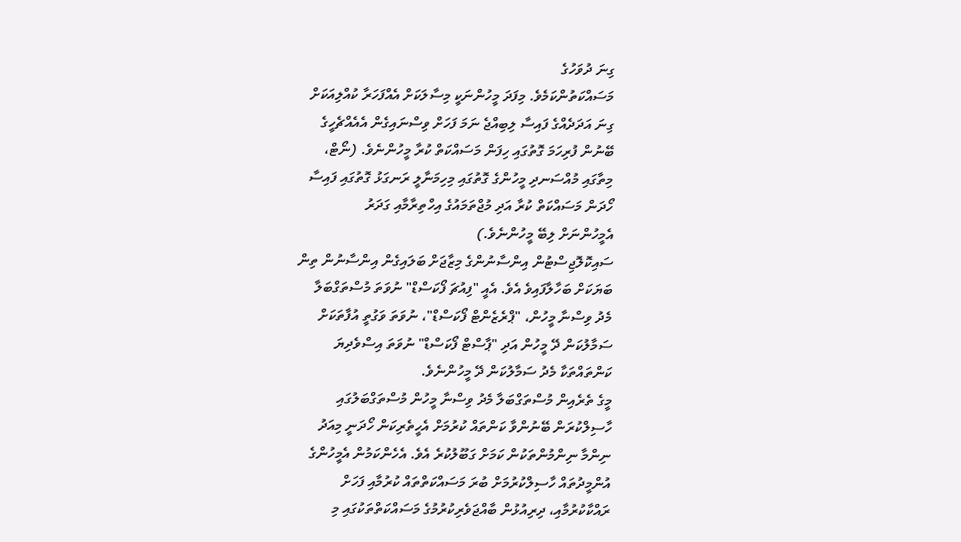ގިނަ ދުވަހުގެ
މަސައްކަތުންކަމެވެ. މިފަދަ މީހުންނަކީ މިސާލަކަށް އެއްފަހަރާ ކުއްލިއަކަށް
ގިނަ އަދަދެއްގެ ފައިސާ ލިބިއްޖެ ނަމަ ފަހަށް ވިސްނައިގެން އެއެއްޗެހީގެ
ބޭނުން ފުރިހަމަ ގޮތުގައި ހިފަން މަސައްކަތް ކުރާ މީހުންނެވެ. (ނޯޓް،
މިތާގައި މުއްސަނދި މީހުންގެ ގޮތުގައި މިހިމަނާލީ ރަނގަޅު ގޮތުގައި ފައިސާ
ހޯދަން މަސައްކަތް ކުރާ އަދި މުޖްތަމައުގެ އިހްތިރާމާއި ގަދަރު
އެމީހުންނަށް ލިބޭ މީހުންނެވެ.)
ސައިކޮލޮޖިސްޓުން އިންސާނުންގެ މިޒާޖަށް ބަލައިގެން އިންސާނުން ތިން
ބަޔަކަށް ބަހާލާފައިވެ އެވެ. އެއީ "ފިއުޗަ ފޯކަސްޑް" ނުވަތަ މުސްތަގްބަލާ
މެދު ވިސްނާ މީހުން، "ޕްރެޒެންޓް ފޯކަސްޑް"، ނުވަތަ ވަގުތީ އުފާތަކަށް
ސަމާލުކަން ދޭ މީހުން އަދި "ޕާސްޓް ފޯކަސްޑް" ނުވަތަ އިސްވެދިޔަ
ކަންތައްތަކާ މެދު ސަމާލުކަން ދޭ މީހުންނެވެ.
މީގެ ތެރެއިން މުސްތަގްބަލާ މެދު ވިސްނާ މީހުން މުސްތަގްބަލުގައި
ހާސިލްކުރަން ބޭނުންވާ ކަންތައް ކުރުމަށް އެހީތެރިކަން ހޯދަނީ މިއަދު
ނިންމާ ނިންމުންތަކުން ކަމަށް ގަބޫލުކުރެ އެވެ. އެހެންކަމުން އެމީހުންގެ
އުންމީދުތައް ހާސިލްކުރުމަށް ބުރަ މަސައްކަތްތައް ކުރުމާއި ފަހަށް
ރައްކާކުރުމާއި، ދިރިއުޅުން ބާއްޖަވެރިކުރުމުގެ މަސައްކަތްތަކުގައި މި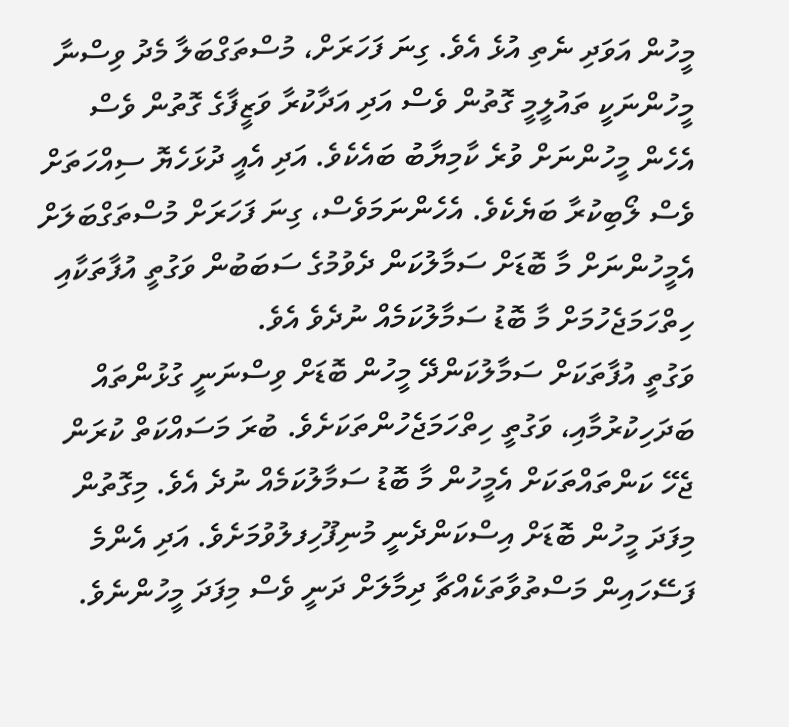މީހުން އަވަދި ނެތި އުޅެ އެވެ. ގިނަ ފަހަރަށް، މުސްތަގްބަލާ މެދު ވިސްނާ
މީހުންނަކީ ތައުލީމީ ގޮތުން ވެސް އަދި އަދާކުރާ ވަޒީފާގެ ގޮތުން ވެސް
އެހެން މީހުންނަށް ވުރެ ކާމިޔާބު ބައެކެވެ. އަދި އެއީ ދުޅަހެޔޮ ސިއްހަތަށް
ވެސް ލޯބިކުރާ ބަޔެކެވެ. އެހެންނަމަވެސް، ގިނަ ފަހަރަށް މުސްތަގްބަލަށް
އެމީހުންނަށް މާ ބޮޑަށް ސަމާލުކަން ދެވުމުގެ ސަބަބުން ވަގުތީ އުފާތަކާއި
ހިތްހަމަޖެހުމަށް މާ ބޮޑު ސަމާލުކަމެއް ނުދެވެ އެވެ.
ވަގުތީ އުފާތަކަށް ސަމާލުކަންދޭ މީހުން ބޮޑަށް ވިސްނަނީ ގުޅުންތައް
ބަދަހިކުރުމާއި، ވަގުތީ ހިތްހަމަޖެހުންތަކަށެވެ. ބުރަ މަސައްކަތް ކުރަން
ޖެހޭ ކަންތައްތަކަށް އެމީހުން މާ ބޮޑު ސަމާލުކަމެއް ނުދެ އެވެ. މިގޮތުން
މިފަދަ މީހުން ބޮޑަށް އިސްކަންދެނީ މުނިފޫހިފލުވުމަށެވެ. އަދި އެންމެ
ފަސޭހައިން މަސްތުވާތަކެއްޗާ ދިމާލަށް ދަނީ ވެސް މިފަދަ މީހުންނެވެ.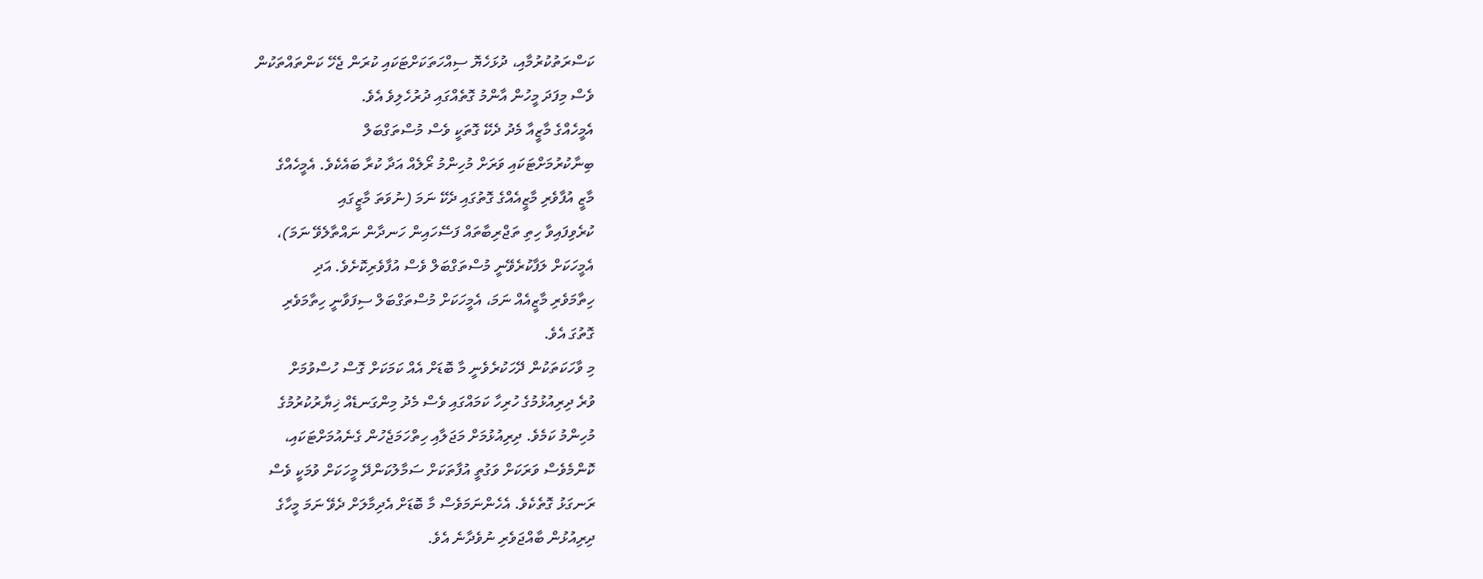ކަސްރަތުކުރުމާއި، ދުޅަހެޔޮ ސިއްހަތަކަށްޓަކައި ކުރަން ޖެހޭ ކަންތައްތަކުން
ވެސް މިފަދަ މީހުން އާންމު ގޮތެއްގައި ދުރުހެލިވެ އެވެ.
އެމީހެއްގެ މާޒީއާ މެދު ދެކޭ ގޮތަކީ ވެސް މުސްތަގްބަލް
ބިނާކުރުމަށްޓަކައި ވަރަށް މުހިންމު ރޯލެއް އަދާ ކުރާ ބައެކެވެ. އެމީހެއްގެ
މާޒީ އުފާވެރި މާޒީއެއްގެ ގޮތުގައި ދެކޭ ނަމަ (ނުވަތަ މާޒީގައި
ކުރެވިފައިވާ ހިތި ތަޖްރިބާތައް ފަސޭހައިން ހަނދާން ނައްތާލެވޭ ނަމަ)،
އެމީހަކަށް ލަފާކުރެވޭނީ މުސްތަގްބަލް ވެސް އުފާވެރިކޮށެވެ. އަދި
ހިތާމަވެރި މާޒީއެއް ނަމަ، އެމީހަކަށް މުސްތަގްބަލް ސިފަވާނީ ހިތާމަވެރި
ގޮތުގަ އެވެ.
މި ވާހަކަތަކުން ދޭހަކުރެވެނީ މާ ބޮޑަށް އެއް ކަމަކަށް ގޮސް ހުސްވުމަށް
ވުރެ ދިރިއުޅުމުގެ ހުރިހާ ކަމައްގައި ވެސް މެދު މިންގަނޑެއް ޚިޔާރުކުރުމުގެ
މުހިންމު ކަމެވެ. ދިރިއުޅުމަށް މަޖަލާއި ހިތްހަމަޖެހުން ގެނެއުމަށްޓަކައި،
ކޮންމެވެސް ވަރަކަށް ވަގުތީ އުފާތަކަށް ސަމާލުކަންދޭ މީހަކަށް ވުމަކީ ވެސް
ރަނގަޅު ގޮތެކެވެ. އެހެންނަމަވެސް މާ ބޮޑަށް އެދިމާލަށް ދެވޭ ނަމަ މީހާގެ
ދިރިއުޅުން ބާއްޖަވެރި ނުވެދާނެ އެވެ.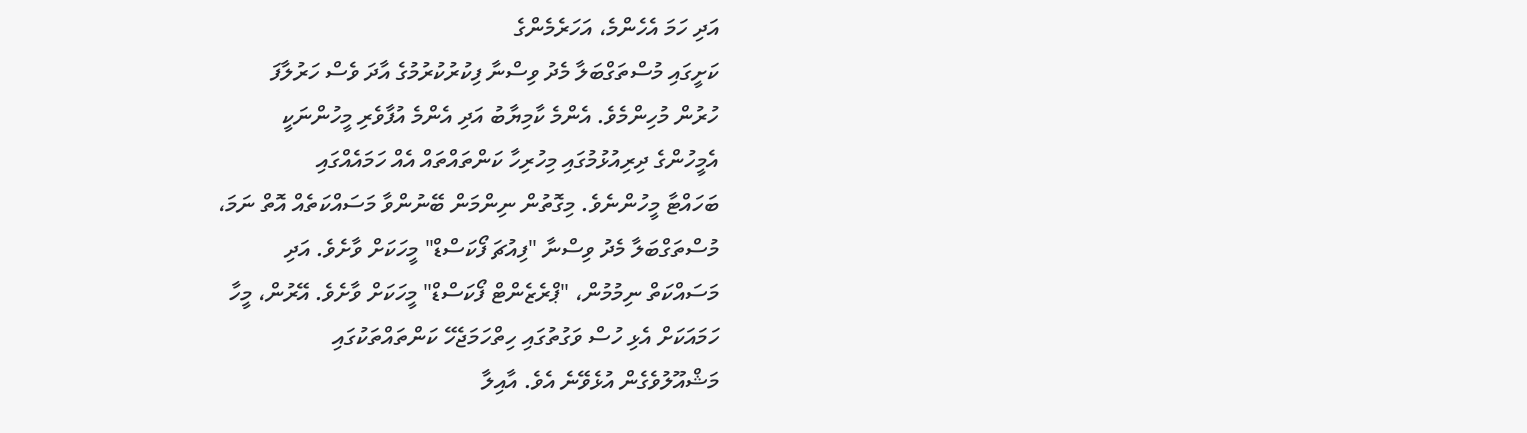އަދި ހަމަ އެހެންމެ، އަހަރެމެންގެ
ކަށީގައި މުސްތަގްބަލާ މެދު ވިސްނާ ފިކުރުކުރުމުގެ އާދަ ވެސް ހަރުލާފަ
ހުރުން މުހިންމެވެ. އެންމެ ކާމިޔާބު އަދި އެންމެ އުފާވެރި މީހުންނަކީ
އެމީހުންގެ ދިރިއުޅުމުގައި މިހުރިހާ ކަންތައްތައް އެއް ހަމައެއްގައި
ބަހައްޓާ މީހުންނެވެ. މިގޮތުން ނިންމަން ބޭނުންވާ މަސައްކަތެއް އޮތް ނަމަ،
މުސްތަގްބަލާ މެދު ވިސްނާ "ފިއުޗަ ފޯކަސްޑް" މީހަކަށް ވާށެވެ. އަދި
މަސައްކަތް ނިމުމުން، "ޕްރެޒެންޓް ފޯކަސްޑް" މީހަކަށް ވާށެވެ. އޭރުން، މީހާ
ހަމައަކަށް އެޅި ހުސް ވަގުތުގައި ހިތްހަމަޖެހޭ ކަންތައްތަކުގައި
މަޝްއޫލުވެގެން އުޅެވޭނެ އެވެ. އާއިލާ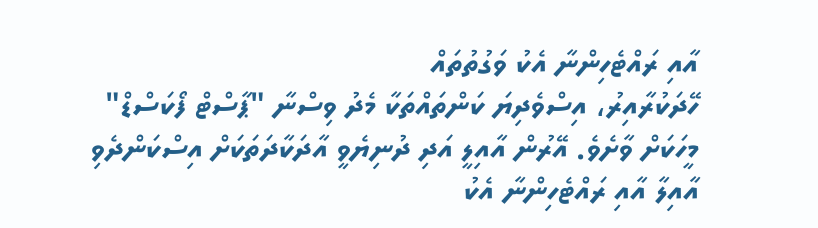އާއި ރައްޓެހިންނާ އެކު ވަގުތުތައް
ހޭދަކުރާއިރު، އިސްވެދިޔަ ކަންތައްތަކާ މެދު ވިސްނާ "ޕާސްޓް ފޯކަސްޑް"
މީހަކަށް ވާށެވެ. އޭރުން އާއިލީ އަދި ދުނިޔެވީ އާދަކާދަތަކަށް އިސްކަންދެވި
އާއިލާ އާއި ރައްޓެހިންނާ އެކު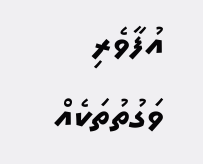އުފާވެރި ވަގުތުތަކެއް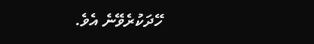ހޭދަކުރެވޭނެ އެވެ.